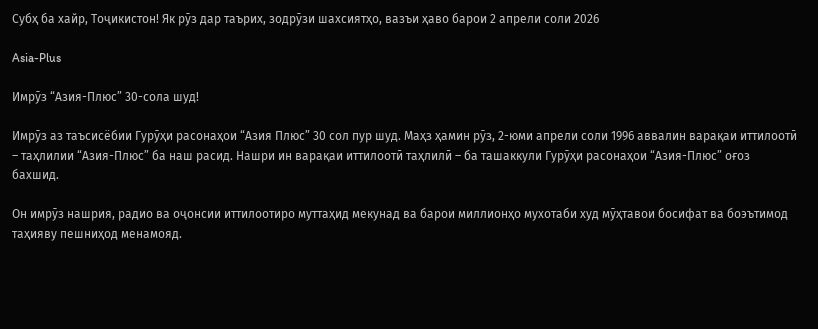Субҳ ба хайр, Тоҷикистон! Як рӯз дар таърих, зодрӯзи шахсиятҳо, вазъи ҳаво барои 2 апрели соли 2026

Asia-Plus

Имрӯз “Азия-Плюс” 30-сола шуд!

Имрӯз аз таъсисёбии Гурӯҳи расонаҳои “Азия Плюс” 30 сол пур шуд. Маҳз ҳамин рӯз, 2-юми апрели соли 1996 аввалин варақаи иттилоотӣ – таҳлилии “Азия-Плюс” ба наш расид. Нашри ин варақаи иттилоотӣ таҳлилӣ – ба ташаккули Гурӯҳи расонаҳои “Азия-Плюс” оғоз бахшид.

Он имрӯз нашрия, радио ва оҷонсии иттилоотиро муттаҳид мекунад ва барои миллионҳо мухотаби худ мӯҳтавои босифат ва боэътимод таҳияву пешниҳод менамояд.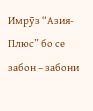Имрӯз “Азия-Плюс” бо се забон – забони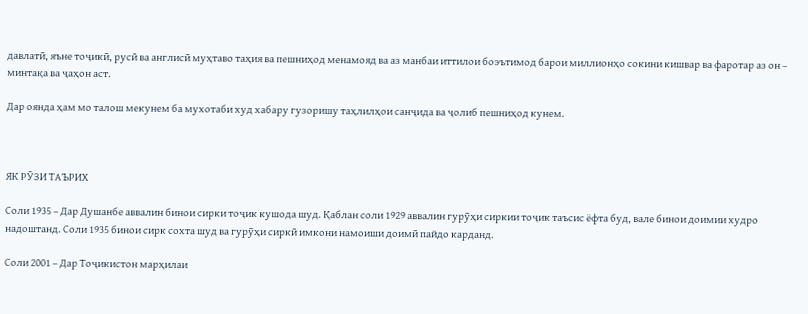давлатӣ, яъне тоҷикӣ, русӣ ва англисӣ муҳтаво таҳия ва пешниҳод менамояд ва аз манбаи иттилои боэътимод барои миллионҳо сокини кишвар ва фаротар аз он – минтақа ва ҷаҳон аст.

Дар оянда ҳам мо талош мекунем ба мухотаби худ хабару гузоришу таҳлилҳои санҷида ва ҷолиб пешниҳод кунем.



ЯК РӮЗИ ТАЪРИХ

Соли 1935 – Дар Душанбе аввалин бинои сирки тоҷик кушода шуд. Қаблан соли 1929 аввалин гурӯҳи сиркии тоҷик таъсис ёфта буд, вале бинои доимии худро надоштанд. Соли 1935 бинои сирк сохта шуд ва гурӯҳи сиркӣ имкони намоиши доимӣ пайдо карданд.

Соли 2001 – Дар Тоҷикистон марҳилаи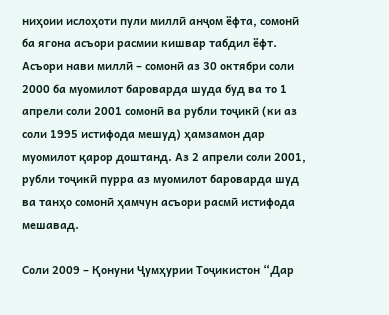ниҳоии ислоҳоти пули миллӣ анҷом ёфта, сомонӣ ба ягона асъори расмии кишвар табдил ёфт. Асъори нави миллӣ – сомонӣ аз 30 октябри соли 2000 ба муомилот бароварда шуда буд ва то 1 апрели соли 2001 сомонӣ ва рубли тоҷикӣ (ки аз соли 1995 истифода мешуд) ҳамзамон дар муомилот қарор доштанд. Аз 2 апрели соли 2001, рубли тоҷикӣ пурра аз муомилот бароварда шуд ва танҳо сомонӣ ҳамчун асъори расмӣ истифода мешавад.

Соли 2009 – Қонуни Ҷумҳурии Тоҷикистон “Дар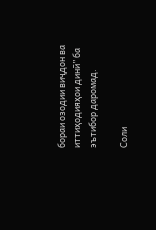бораи озодии виҷдон ва иттиҳодияҳои динӣ” ба эътибор даромад.

Соли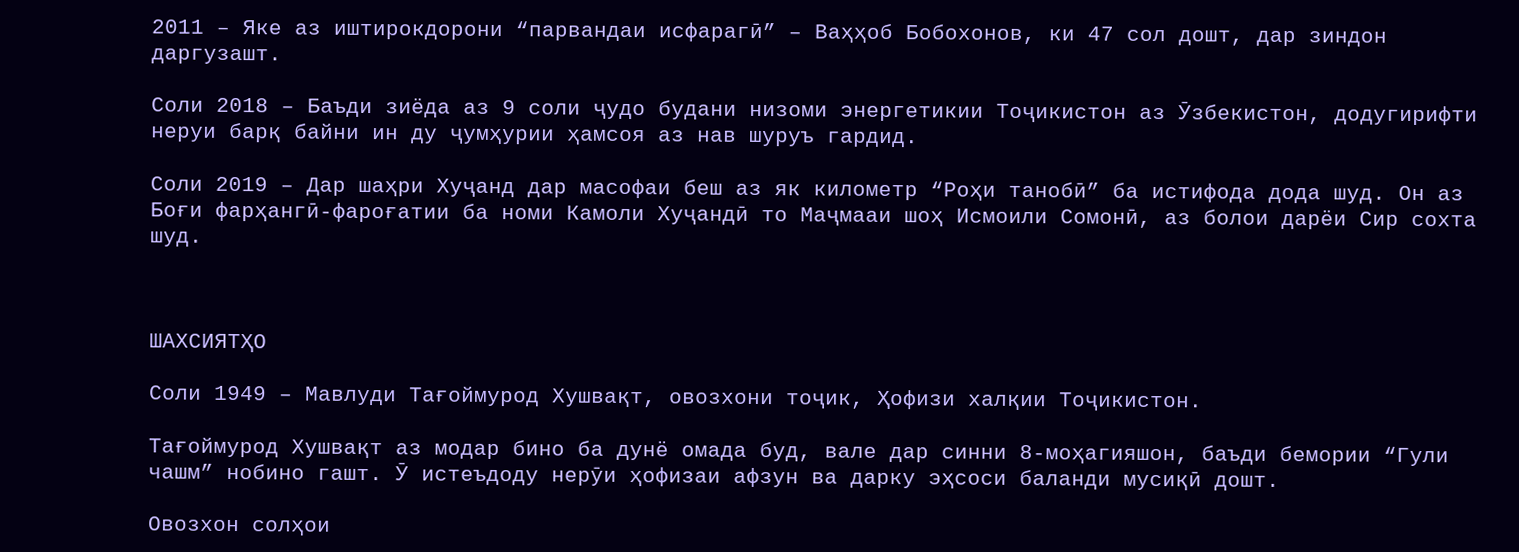2011 – Яке аз иштирокдорони “парвандаи исфарагӣ” – Ваҳҳоб Бобохонов, ки 47 сол дошт, дар зиндон даргузашт.

Соли 2018 – Баъди зиёда аз 9 соли ҷудо будани низоми энергетикии Тоҷикистон аз Ӯзбекистон, додугирифти неруи барқ байни ин ду ҷумҳурии ҳамсоя аз нав шуруъ гардид.

Соли 2019 – Дар шаҳри Хуҷанд дар масофаи беш аз як километр “Роҳи танобӣ” ба истифода дода шуд. Он аз Боғи фарҳангӣ-фароғатии ба номи Камоли Хуҷандӣ то Маҷмааи шоҳ Исмоили Сомонӣ, аз болои дарёи Сир сохта шуд.



ШАХСИЯТҲО

Соли 1949 – Мавлуди Тағоймурод Хушвақт, овозхони тоҷик, Ҳофизи халқии Тоҷикистон.

Тағоймурод Хушвақт аз модар бино ба дунё омада буд, вале дар синни 8-моҳагияшон, баъди бемории “Гули чашм” нобино гашт. Ӯ истеъдоду нерӯи ҳофизаи афзун ва дарку эҳсоси баланди мусиқӣ дошт.

Овозхон солҳои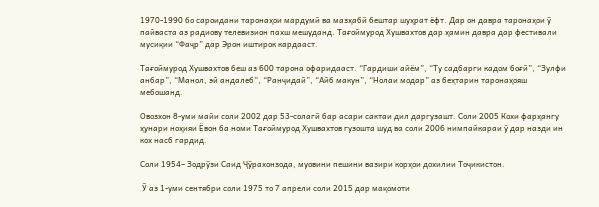1970-1990 бо сароидани таронаҳои мардумӣ ва мазҳабӣ бештар шуҳрат ёфт. Дар он давра таронаҳои ӯ пайваста аз радиову телевизион пахш мешуданд. Тағоймурод Хушвахтов дар ҳамин давра дар фестивали мусиқии “Фаҷр” дар Эрон иштирок кардааст.

Тағоймурод Хушвахтов беш аз 600 тарона офаридааст. “Гардиши айём”, “Ту садбарги кадом боғӣ”, “Зулфи анбар”, “Манол, эй андалеб”, “Ранҷидаӣ”, “Айб макун”, “Нолаи модар” аз беҳтарин таронаҳояш мебошанд.

Овозхон 8-уми майи соли 2002 дар 53-солагӣ бар асари сактаи дил даргузашт. Соли 2005 Кохи фарҳангу ҳунари ноҳияи Ёвон ба номи Тағоймурод Хушвахтов гузошта шуд ва соли 2006 нимпайкараи ӯ дар назди ин кох насб гардид.

Соли 1954– Зодрӯзи Саид Ҷӯрахонзода, муовини пешини вазири корҳои дохилии Тоҷикистон.

 Ӯ аз 1-уми сентябри соли 1975 то 7 апрели соли 2015 дар мақомоти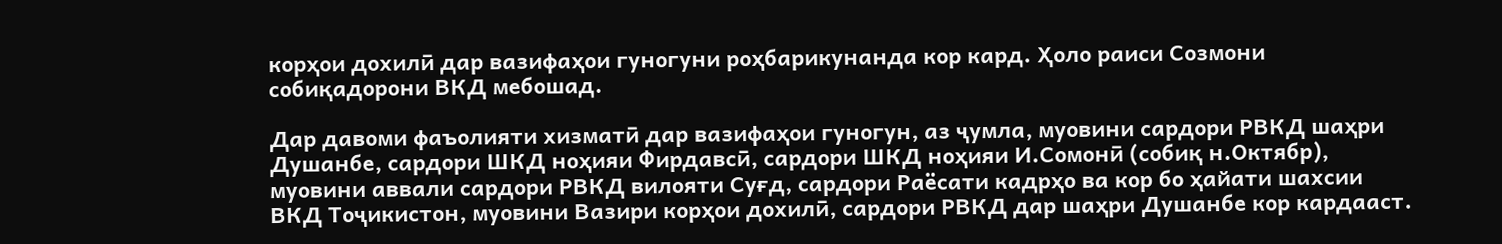корҳои дохилӣ дар вазифаҳои гуногуни роҳбарикунанда кор кард. Ҳоло раиси Созмони собиқадорони ВКД мебошад.

Дар давоми фаъолияти хизматӣ дар вазифаҳои гуногун, аз ҷумла, муовини сардори РВКД шаҳри Душанбе, сардори ШКД ноҳияи Фирдавсӣ, сардори ШКД ноҳияи И.Сомонӣ (собиқ н.Октябр), муовини аввали сардори РВКД вилояти Суғд, сардори Раёсати кадрҳо ва кор бо ҳайати шахсии ВКД Тоҷикистон, муовини Вазири корҳои дохилӣ, сардори РВКД дар шаҳри Душанбе кор кардааст.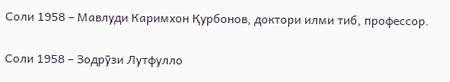Соли 1958 – Мавлуди Каримхон Қурбонов, доктори илми тиб, профессор.

Соли 1958 – Зодрӯзи Лутфулло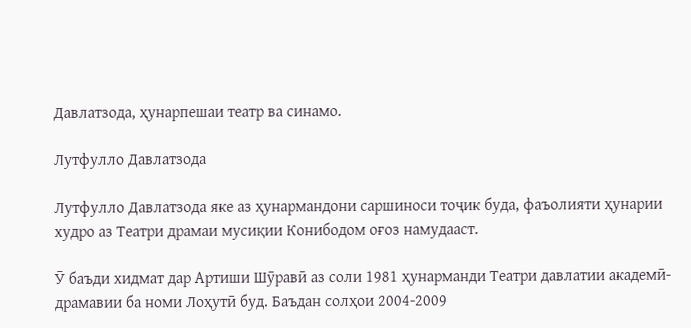Давлатзода, ҳунарпешаи театр ва синамо.

Лутфулло Давлатзода

Лутфулло Давлатзода яке аз ҳунармандони саршиноси тоҷик буда, фаъолияти ҳунарии худро аз Театри драмаи мусиқии Конибодом оғоз намудааст.

Ӯ баъди хидмат дар Артиши Шӯравӣ аз соли 1981 ҳунарманди Театри давлатии академӣ-драмавии ба номи Лоҳутӣ буд. Баъдан солҳои 2004-2009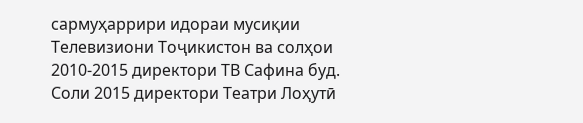сармуҳаррири идораи мусиқии Телевизиони Тоҷикистон ва солҳои 2010-2015 директори ТВ Сафина буд. Соли 2015 директори Театри Лоҳутӣ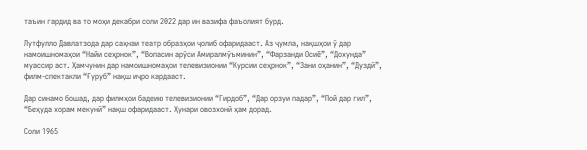таъин гардид ва то моҳи декабри соли 2022 дар ин вазифа фаъолият бурд.

Лутфулло Давлатзода дар саҳнаи театр образҳои ҷолиб офаридааст. Аз ҷумла, нақшҳои ӯ дар намоишномаҳои “Найи сеҳрнок”, “Вопасин арӯси Амиралмӯъминин”, “Фарзанди Осиё”, “Дохунда” муассир аст. Ҳамчунин дар намоишномаҳои телевизионии “Курсии сеҳрнок”, “Зани оҳанин”, “Дуздӣ”, филм-спектакли “Ғуруб” нақш иҷро кардааст.

Дар синамо бошад, дар филмҳои бадеию телевизионии “Гирдоб”, “Дар орзуи падар”, “Пой дар гил”, “Беҳуда хорам мекунӣ” нақш офаридааст. Ҳунари овозхонӣ ҳам дорад.

Соли 1965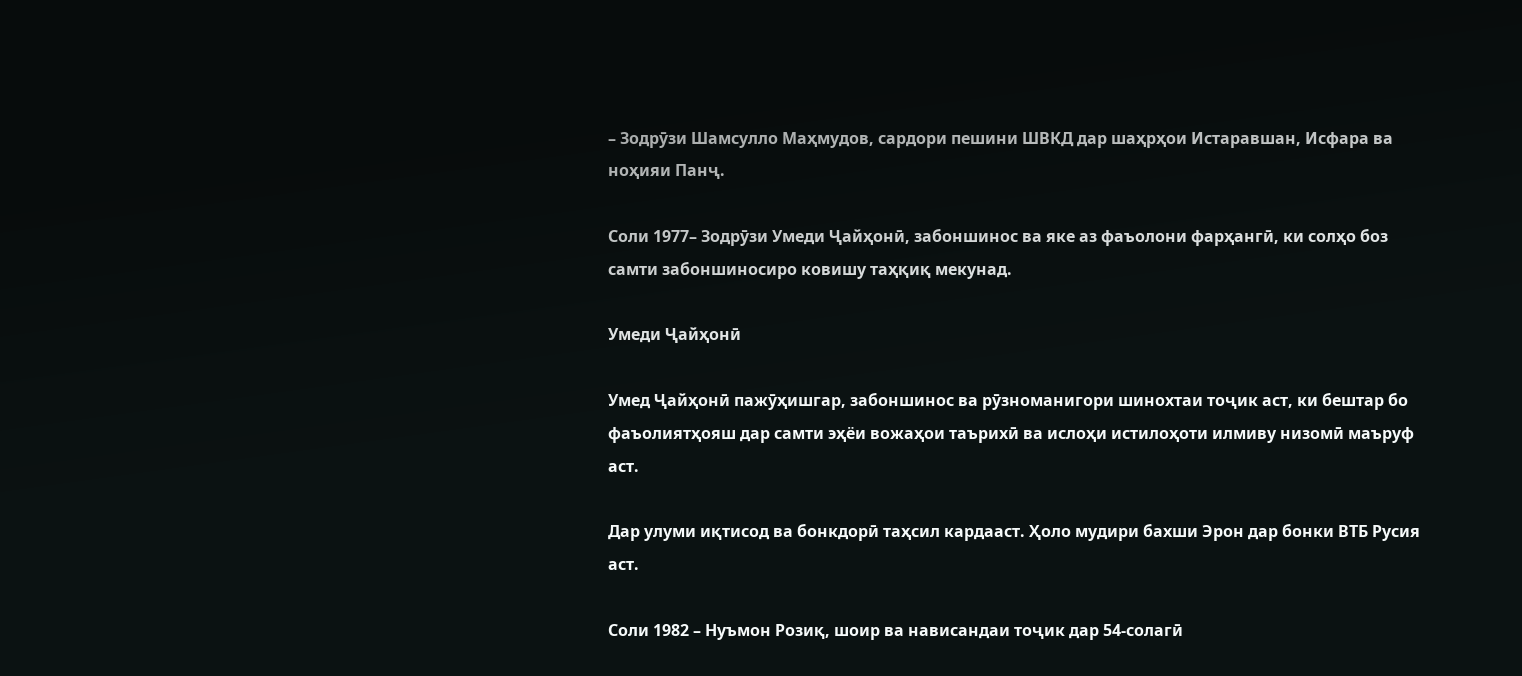– Зодрӯзи Шамсулло Маҳмудов, сардори пешини ШВКД дар шаҳрҳои Истаравшан, Исфара ва ноҳияи Панҷ.

Соли 1977– Зодрӯзи Умеди Ҷайҳонӣ, забоншинос ва яке аз фаъолони фарҳангӣ, ки солҳо боз самти забоншиносиро ковишу таҳқиқ мекунад.

Умеди Ҷайҳонӣ

Умед Ҷайҳонӣ пажӯҳишгар, забоншинос ва рӯзноманигори шинохтаи тоҷик аст, ки бештар бо фаъолиятҳояш дар самти эҳёи вожаҳои таърихӣ ва ислоҳи истилоҳоти илмиву низомӣ маъруф аст.

Дар улуми иқтисод ва бонкдорӣ таҳсил кардааст. Ҳоло мудири бахши Эрон дар бонки ВТБ Русия аст.

Соли 1982 – Нуъмон Розиқ, шоир ва нависандаи тоҷик дар 54-солагӣ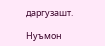даргузашт.

Нуъмон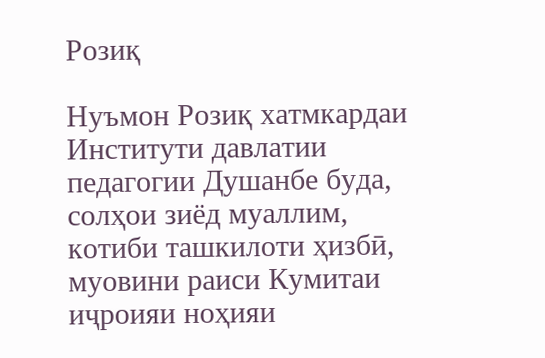Розиқ

Нуъмон Розиқ хатмкардаи Институти давлатии педагогии Душанбе буда, солҳои зиёд муаллим, котиби ташкилоти ҳизбӣ, муовини раиси Кумитаи иҷроияи ноҳияи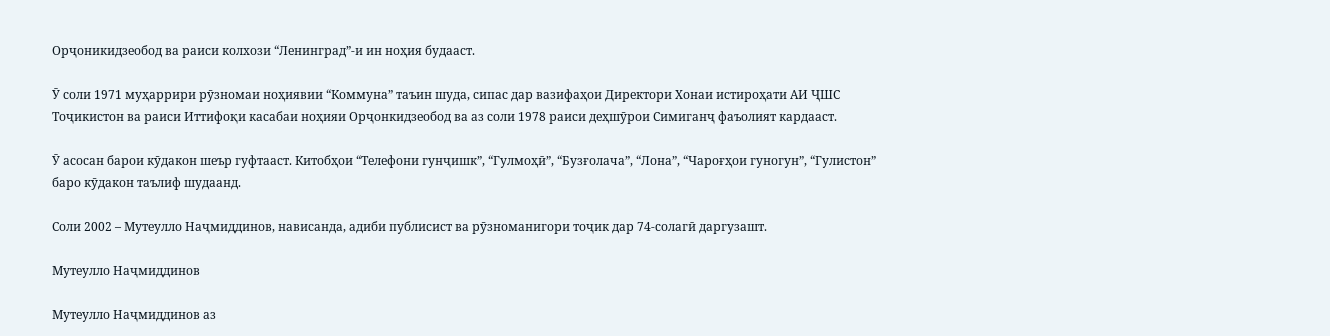Орҷоникидзеобод ва раиси колхози “Ленинград”-и ин ноҳия будааст.

Ӯ соли 1971 муҳаррири рӯзномаи ноҳиявии “Коммуна” таъин шуда, сипас дар вазифаҳои Директори Хонаи истироҳати АИ ҶШС Тоҷикистон ва раиси Иттифоқи касабаи ноҳияи Орҷонкидзеобод ва аз соли 1978 раиси деҳшӯрои Симиганҷ фаъолият кардааст.

Ӯ асосан барои кӯдакон шеър гуфтааст. Китобҳои “Телефони гунҷишк”, “Гулмоҳӣ”, “Бузғолача”, “Лона”, “Чароғҳои гуногун”, “Гулистон” баро кӯдакон таълиф шудаанд.

Соли 2002 – Мутеулло Наҷмиддинов, нависанда, адиби публисист ва рӯзноманигори тоҷик дар 74-солагӣ даргузашт.

Мутеулло Наҷмиддинов

Мутеулло Наҷмиддинов аз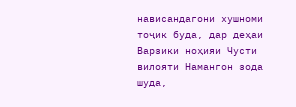нависандагони хушноми тоҷик буда, дар деҳаи Варзики ноҳияи Чусти вилояти Намангон зода шуда,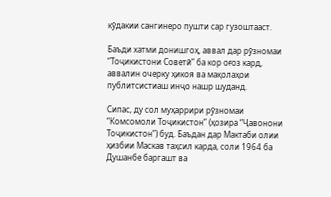кӯдакии сангинеро пушти сар гузоштааст.

Баъди хатми донишгоҳ, аввал дар рӯзномаи “Тоҷикистони Советӣ” ба кор оғоз кард, аввалин очерку ҳикоя ва мақолаҳои публитсистиаш инҷо нашр шуданд.

Сипас, ду сол муҳаррири рӯзномаи “Комсомоли Тоҷикистон” (ҳозира “Ҷавонони Тоҷикистон”) буд. Баъдан дар Мактаби олии ҳизбии Маскав таҳсил карда, соли 1964 ба Душанбе баргашт ва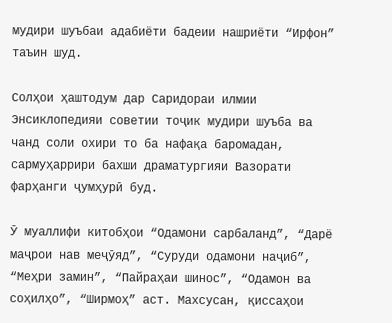мудири шуъбаи адабиёти бадеии нашриёти “Ирфон” таъин шуд.

Солҳои ҳаштодум дар Саридораи илмии Энсиклопедияи советии тоҷик мудири шуъба ва чанд соли охири то ба нафақа баромадан, сармуҳаррири бахши драматургияи Вазорати фарҳанги ҷумҳурӣ буд.

Ӯ муаллифи китобҳои “Одамони сарбаланд”, “Дарё маҷрои нав меҷӯяд”, “Суруди одамони наҷиб”, “Меҳри замин”, “Пайраҳаи шинос”, “Одамон ва соҳилҳо”, “Ширмоҳ” аст. Махсусан, қиссаҳои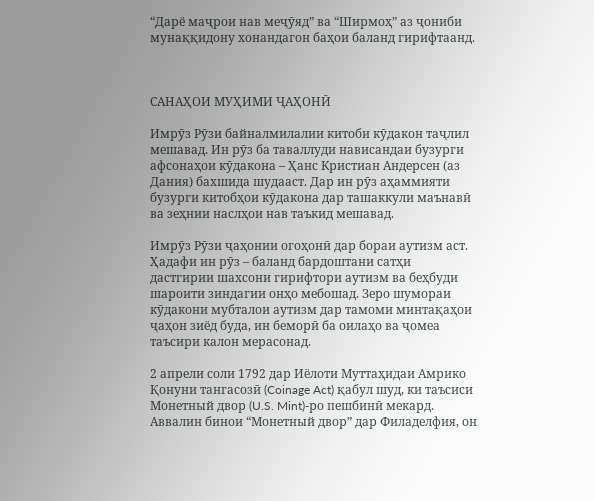“Дарё маҷрои нав меҷӯяд” ва “Ширмоҳ” аз ҷониби мунаққидону хонандагон баҳои баланд гирифтаанд.



САНАҲОИ МУҲИМИ ҶАҲОНӢ

Имрӯз Рӯзи байналмилалии китоби кӯдакон таҷлил мешавад. Ин рӯз ба таваллуди нависандаи бузурги афсонаҳои кӯдакона – Ҳанс Кристиан Андерсен (аз Дания) бахшида шудааст. Дар ин рӯз аҳаммияти бузурги китобҳои кӯдакона дар ташаккули маънавӣ ва зеҳнии наслҳои нав таъкид мешавад.

Имрӯз Рӯзи ҷаҳонии огоҳонӣ дар бораи аутизм аст. Ҳадафи ин рӯз – баланд бардоштани сатҳи дастгирии шахсони гирифтори аутизм ва беҳбуди шароити зиндагии онҳо мебошад. Зеро шумораи кӯдакони мубталои аутизм дар тамоми минтақаҳои ҷаҳон зиёд буда, ин беморӣ ба оилаҳо ва ҷомеа таъсири калон мерасонад.

2 апрели соли 1792 дар Иёлоти Муттаҳидаи Амрико Қонуни тангасозӣ (Coinage Act) қабул шуд, ки таъсиси Монетный двор (U.S. Mint)-ро пешбинӣ мекард. Аввалин бинои “Монетный двор” дар Филаделфия, он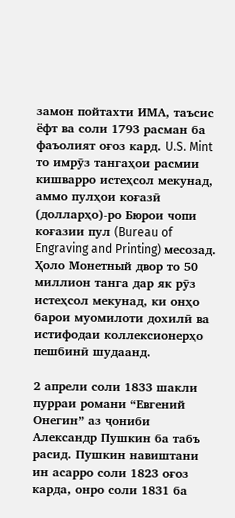замон пойтахти ИМА, таъсис ёфт ва соли 1793 расман ба фаъолият оғоз кард. U.S. Mint то имрӯз тангаҳои расмии кишварро истеҳсол мекунад, аммо пулҳои коғазӣ (долларҳо)-ро Бюрои чопи коғазии пул (Bureau of Engraving and Printing) месозад. Ҳоло Монетный двор то 50 миллион танга дар як рӯз истеҳсол мекунад, ки онҳо барои муомилоти дохилӣ ва истифодаи коллексионерҳо пешбинӣ шудаанд.

2 апрели соли 1833 шакли пурраи романи “Евгений Онегин” аз ҷониби Александр Пушкин ба табъ расид. Пушкин навиштани ин асарро соли 1823 оғоз карда, онро соли 1831 ба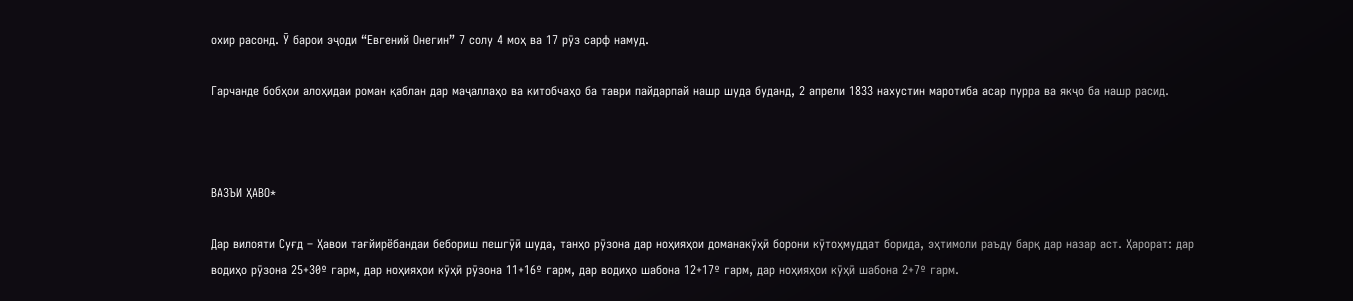охир расонд. Ӯ барои эҷоди “Евгений Онегин” 7 солу 4 моҳ ва 17 рӯз сарф намуд.

Гарчанде бобҳои алоҳидаи роман қаблан дар маҷаллаҳо ва китобчаҳо ба таври пайдарпай нашр шуда буданд, 2 апрели 1833 нахустин маротиба асар пурра ва якҷо ба нашр расид.



ВАЗЪИ ҲАВО*

Дар вилояти Суғд – Ҳавои тағйирёбандаи бебориш пешгӯӣ шуда, танҳо рӯзона дар ноҳияҳои доманакӯҳӣ борони кӯтоҳмуддат борида, эҳтимоли раъду барқ дар назар аст. Ҳарорат: дар водиҳо рӯзона 25+30º гарм, дар ноҳияҳои кӯҳӣ рӯзона 11+16º гарм, дар водиҳо шабона 12+17º гарм, дар ноҳияҳои кӯҳӣ шабона 2+7º гарм.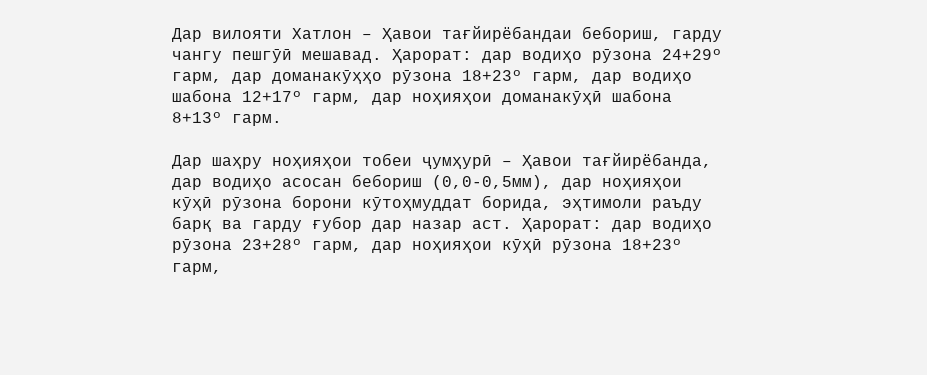Дар вилояти Хатлон – Ҳавои тағйирёбандаи бебориш, гарду чангу пешгӯӣ мешавад. Ҳарорат: дар водиҳо рӯзона 24+29º гарм, дар доманакӯҳҳо рӯзона 18+23º гарм, дар водиҳо шабона 12+17º гарм, дар ноҳияҳои доманакӯҳӣ шабона 8+13º гарм.

Дар шаҳру ноҳияҳои тобеи ҷумҳурӣ – Ҳавои тағйирёбанда, дар водиҳо асосан бебориш (0,0-0,5мм), дар ноҳияҳои кӯҳӣ рӯзона борони кӯтоҳмуддат борида, эҳтимоли раъду барқ ва гарду ғубор дар назар аст. Ҳарорат: дар водиҳо рӯзона 23+28º гарм, дар ноҳияҳои кӯҳӣ рӯзона 18+23º гарм,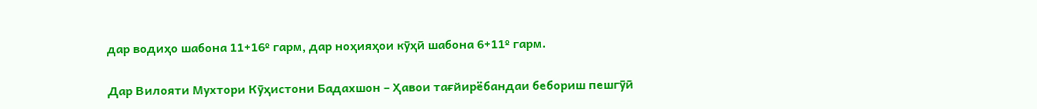дар водиҳо шабона 11+16º гарм, дар ноҳияҳои кӯҳӣ шабона 6+11º гарм.

Дар Вилояти Мухтори Кӯҳистони Бадахшон – Ҳавои тағйирёбандаи бебориш пешгӯӣ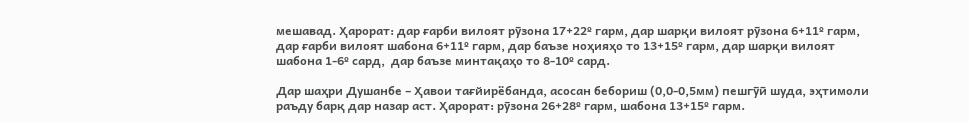мешавад. Ҳарорат: дар ғарби вилоят рӯзона 17+22º гарм, дар шарқи вилоят рӯзона 6+11º гарм, дар ғарби вилоят шабона 6+11º гарм, дар баъзе ноҳияҳо то 13+15º гарм, дар шарқи вилоят шабона 1-6º сард,  дар баъзе минтақаҳо то 8-10º сард.

Дар шаҳри Душанбе – Ҳавои тағйирёбанда, асосан бебориш (0,0-0,5мм) пешгӯӣ шуда, эҳтимоли раъду барқ дар назар аст. Ҳарорат: рӯзона 26+28º гарм, шабона 13+15º гарм.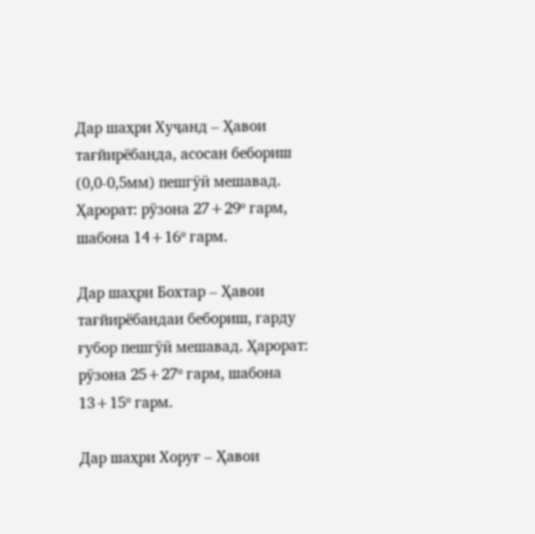Дар шаҳри Хуҷанд – Ҳавои тағйирёбанда, асосан бебориш (0,0-0,5мм) пешгӯӣ мешавад. Ҳарорат: рӯзона 27+29º гарм, шабона 14+16º гарм.

Дар шаҳри Бохтар – Ҳавои тағйирёбандаи бебориш, гарду ғубор пешгӯӣ мешавад. Ҳарорат: рӯзона 25+27º гарм, шабона 13+15º гарм.

Дар шаҳри Хоруғ – Ҳавои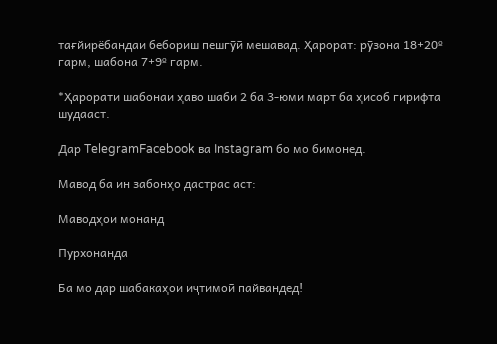тағйирёбандаи бебориш пешгӯӣ мешавад. Ҳарорат: рӯзона 18+20º гарм, шабона 7+9º гарм.

*Ҳарорати шабонаи ҳаво шаби 2 ба 3-юми март ба ҳисоб гирифта шудааст.

Дар TelegramFacebook ва Instagram бо мо бимонед.

Мавод ба ин забонҳо дастрас аст:

Маводҳои монанд

Пурхонанда

Ба мо дар шабакаҳои иҷтимоӣ пайвандед!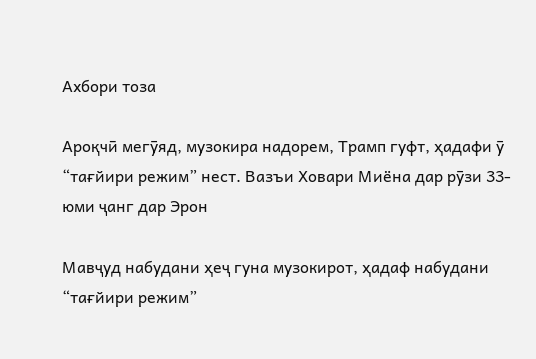Ахбори тоза

Ароқчӣ мегӯяд, музокира надорем, Трамп гуфт, ҳадафи ӯ “тағйири режим” нест. Вазъи Ховари Миёна дар рӯзи 33-юми ҷанг дар Эрон

Мавҷуд набудани ҳеҷ гуна музокирот, ҳадаф набудани “тағйири режим”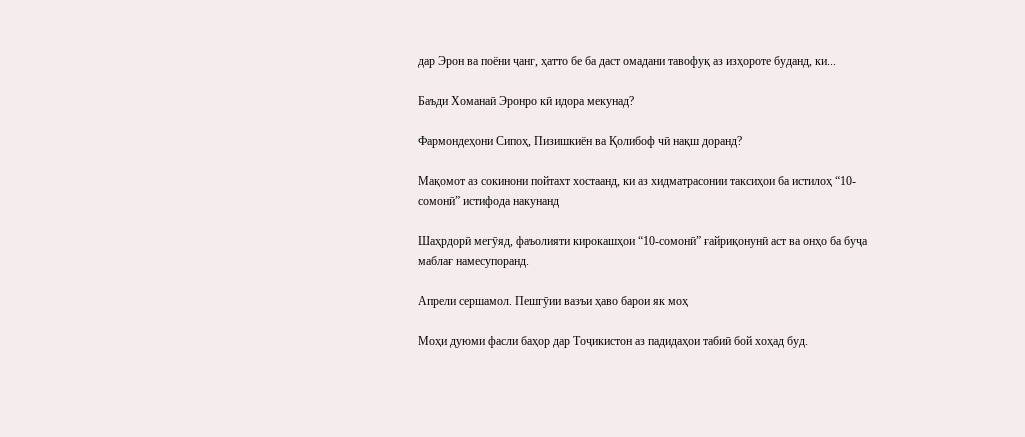дар Эрон ва поёни ҷанг, ҳатто бе ба даст омадани тавофуқ аз изҳороте буданд, ки...

Баъди Хоманаӣ Эронро кӣ идора мекунад?

Фармондеҳони Сипоҳ, Пизишкиён ва Қолибоф чӣ нақш доранд?

Мақомот аз сокинони пойтахт хостаанд, ки аз хидматрасонии таксиҳои ба истилоҳ “10-сомонӣ” истифода накунанд

Шаҳрдорӣ мегӯяд, фаъолияти кирокашҳои “10-сомонӣ” ғайриқонунӣ аст ва онҳо ба буҷа маблағ намесупоранд.

Апрели сершамол. Пешгӯии вазъи ҳаво барои як моҳ

Моҳи дуюми фасли баҳор дар Тоҷикистон аз падидаҳои табиӣ бой хоҳад буд.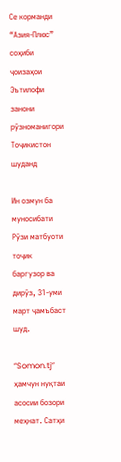Се корманди “Азия-Плюс” соҳиби ҷоизаҳои Эътилофи занони рӯзноманигори Тоҷикистон шуданд

Ин озмун ба муносибати Рӯзи матбуоти тоҷик баргузор ва дирӯз, 31-уми март ҷамъбаст шуд.

“Somon.tj” ҳамчун нуқтаи асосии бозори меҳнат. Сатҳи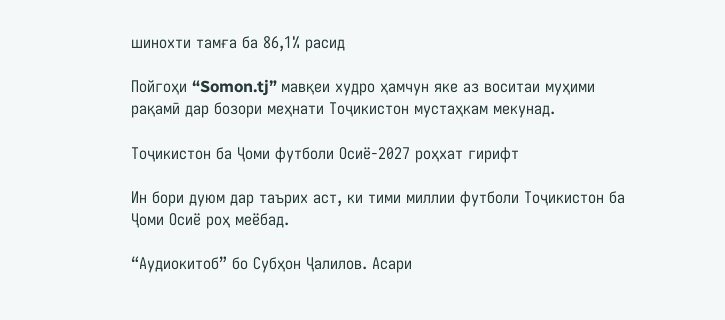шинохти тамға ба 86,1% расид

Пойгоҳи “Somon.tj” мавқеи худро ҳамчун яке аз воситаи муҳими рақамӣ дар бозори меҳнати Тоҷикистон мустаҳкам мекунад.

Тоҷикистон ба Ҷоми футболи Осиё-2027 роҳхат гирифт

Ин бори дуюм дар таърих аст, ки тими миллии футболи Тоҷикистон ба Ҷоми Осиё роҳ меёбад.

“Аудиокитоб” бо Субҳон Ҷалилов. Асари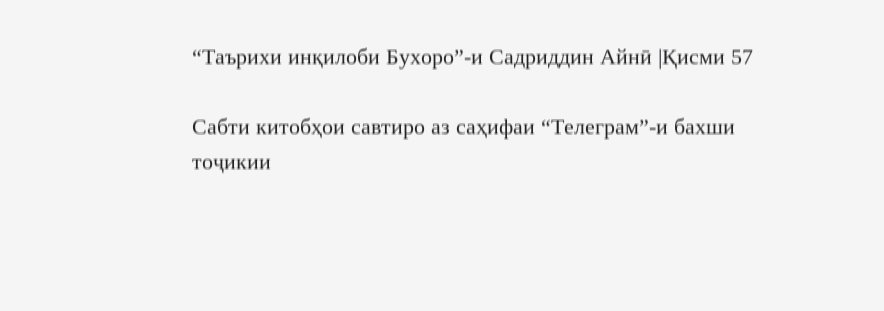“Таърихи инқилоби Бухоро”-и Садриддин Айнӣ |Қисми 57

Cабти китобҳои савтиро аз саҳифаи “Телеграм”-и бахши тоҷикии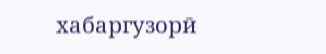хабаргузорӣ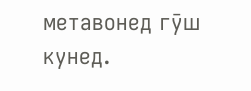метавонед гӯш кунед.